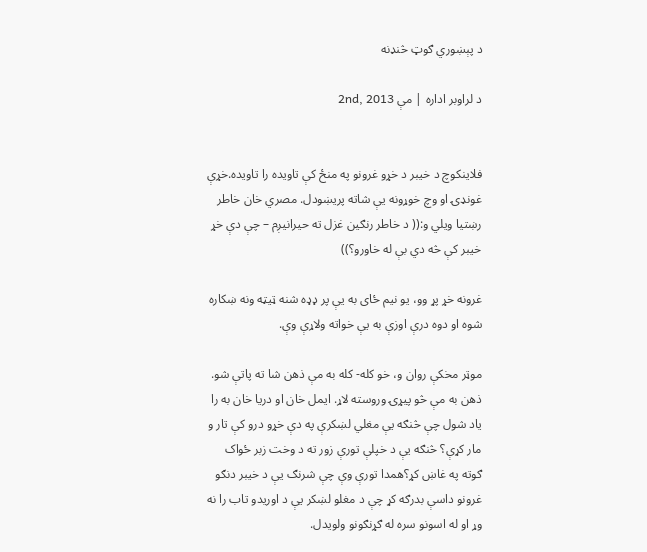د پېښوري ګوټ څنډنه

د لراوبر اداره | مې 2nd, 2013


فلاینکوچ د خیبر د خړو غرونو په منځ کې تاویده را تاویده.خړې غونډۍ او وچ خوړونه یې شاته پریښودل. مصري خان خاطر رښتیا ویلي و:(( د خاطر رنګین غزل ته حیرانیږم – چې دې خړ خیبر کې څه دي بې له خاورو؟))

غرونه خړ پړ وو، یو نیم ځای به یې پر ډډه شنه ټیټه ونه ښکاره شوه او دوه درې اوزې به یې خواته ولاړې وې.

موټر مخکې روان و، خو کله- کله به مې ذهن شا ته پاتې شو. ذهن به مې څو پیړۍ وروسته لاړ. ایمل خان او دریا خان به را یاد شول چې څنګه یې مغلي لښکرې په دې خړو درو کې تار و مار کړې؟ څنګه یې د خپلې تورې زور ته د وخت زبر ځواک ګوته په غاښ کړ؟همدا تورې وې چې شرنګ یې د خیبر دنګو غرونو داسې بدرګه کړ چې د مغلو لښکر یې د اوریدو تاب را نه وړ او له اسونو سره له ګړنګونو ولویدل.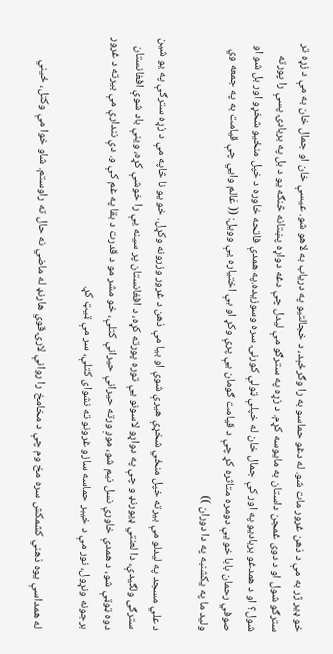خو ډیر ژر به مې د ذهن غرور مات شو. له دغو حماسو به را وګرځېد، د خجالتیو په دریاب به لاهو شو. عیسې خان او جمال خان به مې د زړه تر سترګو شول او د دوی غمجن داستان به مایوسه کړم. د زړه په سترګو مې لیدل چې دغه دواړه پښتانه څنګه یو د بل په بربادۍ پسې را پورته شول؟ او د همدغو بربادیو په اور کې جمال خان له خپلې ټولې کورنۍ سره وسوزیده.په همدې فاتحه خاوره د خپل منځیو شخړو اور بل شو او صوفي رحمان بابا خو یې دومره متاثره کړ چې د قیامت ګومان یې پرې وکړ او بې اختیاره یې وویل: (( عَالم وایي چې قیامت به په جمعه وي ولید ما په یکشنبه په دا دوران ))

د علي مسجد په لیدلو مې بیرته خپل منځي شخړې هیرې شوې او بیا مې ذهن د غرور وزرونه وکړل. خو یو نا څاپه مې د زړه سترګې په یو شین سترګی ولګیدې، دا لعنتي ډیورنډ و چې په دواړو لاسونو یې توره پورته کړه، د افغانستان پر سینه یې را خوشې کړه، وینې باد شوې افغانستان دوه ټوټې شو، د همدې خاورې نسل نیم شو، موږ ورته حیرانې حیرانې کتلې، خو مشر مو د قدرت د بقا په غم کې و. دې نندارې مې بیرته د غرور برجونه ونړول، نور مې د خیبر حماسه سازو غرونو ته نشوای کتلې، سر مې ټیټ کړ.

له همداسې یوه ذهني کشمکش سره مخ وم چې د مخامخ را روانې لارۍ قوي هارنډ له ماضي نه حال ته راوستم. شاو خوا مې وکتل، ځیني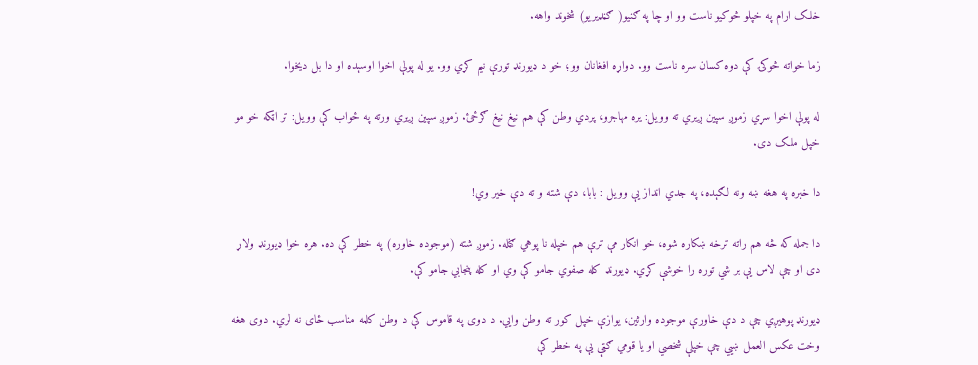خلک ارام په خپلو څوکیو ناست وو او چا په ګنیو( ګڼډیریو) شخوند واهه.

زما خواته څوکۍ کې دوه کسان سره ناست وو. دواړه افغانان وو؛ خو د ډیورنډ تورې نیم کړي وو. یو له پولې اخوا اوسېده او دا بل دیخوا.

له پولې اخوا سړي زموږ سپین ږیري ته وویل: یره مهاجرو، پردي وطن کې هم نیغ نیغ ګرځئ. زموږ سپین ږیري ورته په ځواب کې وویل: تر اټکه خو مو خپل ملک دی.

دا خبره په هغه ښه ونه لګېده، په جدي انداز یې وویل : بابا، دې شته و ته دې خیر وي!

دا جمله که څه هم راته ترخه ښکاره شوه، خو انکار مې ترې هم خپله نا پوهي ګڼله. زموږ شته (موجوده خاوره) په خطر کې ده. هره خوا ډیورنډ ولاړ دی او چې لاس یې بر شي توره را خوشې کړي. ډیورنډ کله صفوي جامو کې وي او کله پنجابي جامو کې.

ډیورنډ پوهیږي چې د دې خاورې موجوده وارثین، یوازې خپل کور ته وطن وايي. د دوی په قاموس کې د وطن کلمه مناسب ځای نه لري. دوی هغه وخت عکس العمل ښیي چې خپلې شخصي او یا قومي ګټې یې په خطر کې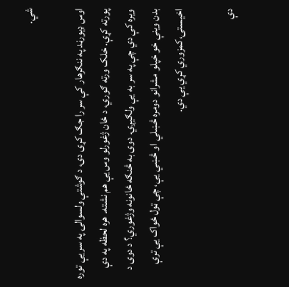شي.

اوس ډیورڼد په ننګرهار کې سر را جګ کړی دی، د ګوشتې ولسوالۍ په سر یې توره پورته کړې. خلک ورته ګوري، د ځان ژغورلو وس یې هم نشته. هره لحظه په دې ویره کې دي چې په سر به یې ولګیږي. دوی به څنګه ځانونه وژغوري؟ د دوی د بدن وینې خو خپلو مشرانو دومره څښلي او څښي یې، چې ټول ځواک یې ترې اخیستی،کمزوري کړي یې دي.

دې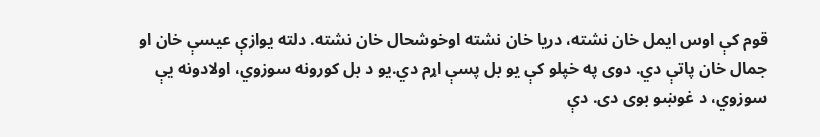قوم کې اوس ایمل خان نشته، دریا خان نشته اوخوشحال خان نشته. دلته یوازې عیسې خان او جمال خان پاتې دي. دوی په خپلو کې یو بل پسې اړم دي.یو د بل کورونه سوزوي، اولادونه یې سوزوي، د غوښو بوی دی. دې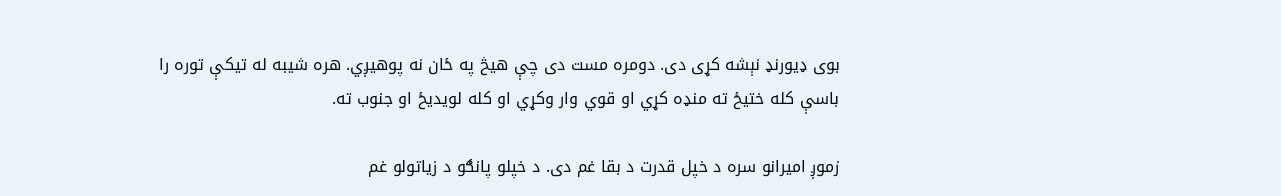بوی ډیورنډ نېشه کړی دی. دومره مست دی چې هیڅ په ځان نه پوهیږي. هره شیبه له تیکې توره را باسې کله ختیځ ته منډه کړي او قوي وار وکړي او کله لویدیځ او جنوب ته.

زموږ امیرانو سره د خپل قدرت د بقا غم دی. د خپلو پانګو د زیاتولو غم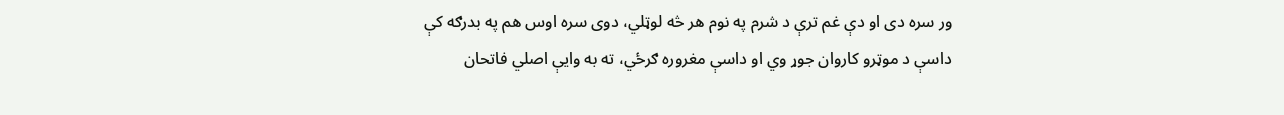ور سره دی او دې غم ترې د شرم په نوم هر څه لوټلي، دوی سره اوس هم په بدرګه کې داسې د موټرو کاروان جوړ وي او داسې مغروره ګرځي، ته به وایې اصلي فاتحان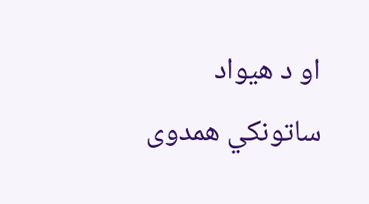او د هیواد ساتونکي همدوی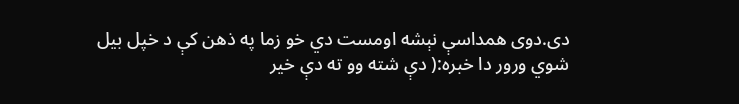دی.دوی همداسې نېشه اومست دي خو زما په ذهن کې د خپل بیل شوي ورور دا خبره:( دې شته وو ته دې خیر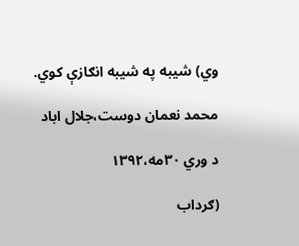وي) شیبه په شیبه انګازې کوي.

محمد نعمان دوست،جلال اباد

د وري ۳۰مه،۱۳۹۲

(ګرداب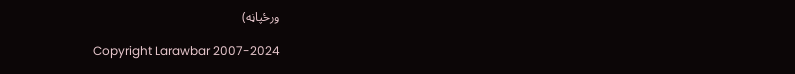ورځپاڼه)

Copyright Larawbar 2007-2024